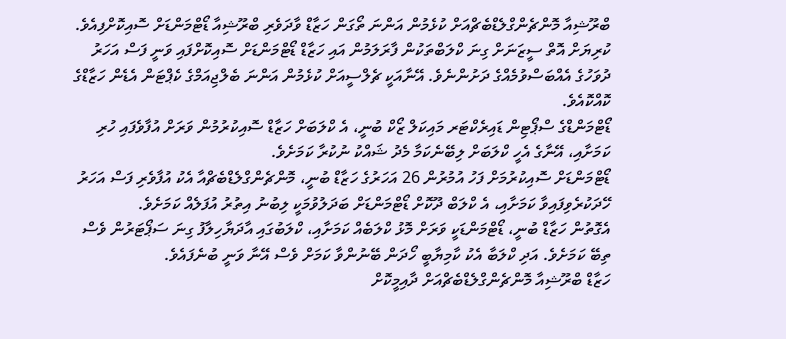ބްރޫޝިއާ މޮންޗެންގްލެޑްބެޗްއަށް ކުޅެމުން އަންނަ ތޯގަން ހަޒާޑް ވާދަވެރި ބްރޫޝިއާ ޑޯޓްމަންޑަށް ސޮއިކޮށްފިއެވެ.
ކުރިޔަށް އޮތް ސީޒަނަށް ގިނަ ކްލަބްތަކުން ފާރަލަމުން އައި ހަޒާޑް ޑޯޓްމަންޑަށް ސޮއިކޮށްފައި ވަނީ ފަސް އަހަރު ދުވަހުގެ އެއްބަސްވުމެއްގެ ދަށުންނެވެ. އޭނާއަކީ ޗެލްސީއަށް ކުޅެމުން އަންނަ ބެލްޖިއަމްގެ ކެޕްޓަން އެޑެން ހަޒާޑްގެ ކޮއްކޮއެވެ.
ޑޯޓްމަންޑްގެ ސްޕޯޓިން ޑައިރެކްޓަރ މައިކަލް ޒޯކް ބުނީ، އެ ކްލަބަށް ހަޒާޑް ސޮއިކުރުމުން ވަރަށް އުފާވެފައި ހުރި ކަމަށާއި، އޭނާގެ އެހީ ކްލަބަށް ލިބޭނެކަމާ މެދު ޝައްކު ނުކުރާ ކަމަށެވެ.
ޑޯޓްމަންޑަށް ސޮއިކުރުމަށް ފަހު އުމުރުން 26 އަހަރުގެ ހަޒާޑް ބުނީ، މޮންޗެންގްލެޑްބެޗްއާ އެކު އުފާވެރި ފަސް އަހަރު ހޭދަކުރެވިފައިވާ ކަމަށާއި، އެ ކްލަބް ދޫކޮށް ޑޯޓްމަންޑަށް ބަދަލުވުމަކީ ލިބުނު އިތުރު އުފަލެއް ކަމަށެވެ.
އެގޮތުން ހަޒާޑް ބުނީ، ޑޯޓްމަންޑަކީ ވަރަށް މޮޅު ކްލަބެއް ކަމަށާއި، ކްލަބުގައި އާދަޔާހިލާފު ގިނަ ސަޕޯޓަރުން ވެސް ތިބޭ ކަމަށެވެ. އަދި ކްލަބާ އެކު ކާމިޔާބީ ހޯދަން ބޭނުންވާ ކަމަށް ވެސް އޭނާ ވަނީ ބުނެފައެވެ.
ހަޒާޑް ބްރޫޝިއާ މޮންޗެންގްލެޑްބެޗްއަށް ދާއިމީކޮށް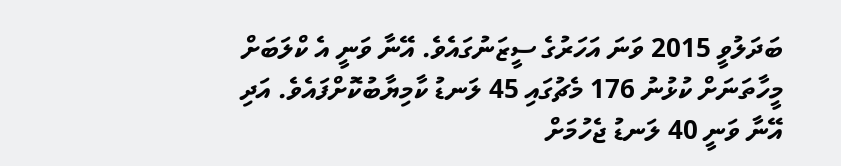ބަދަލުވީ 2015 ވަނަ އަހަރުގެ ސީޒަނުގައެވެ. އޭނާ ވަނީ އެ ކްލަބަށް މީހާތަނަށް ކުޅުނު 176 މެޗުގައި 45 ލަނޑު ކާމިޔާބުކޮށްފައެވެ. އަދި އޭނާ ވަނީ 40 ލަނޑު ޖެހުމަށް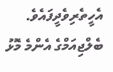އެހީތެރިވެދީފައެވެ.
ބެލްޖިއަމްގެ އެންމެ މޮޅު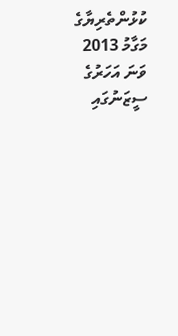ކުޅުންތެރިޔާގެ މަގާމު 2013 ވަނަ އަހަރުގެ ސީޒަނުގައި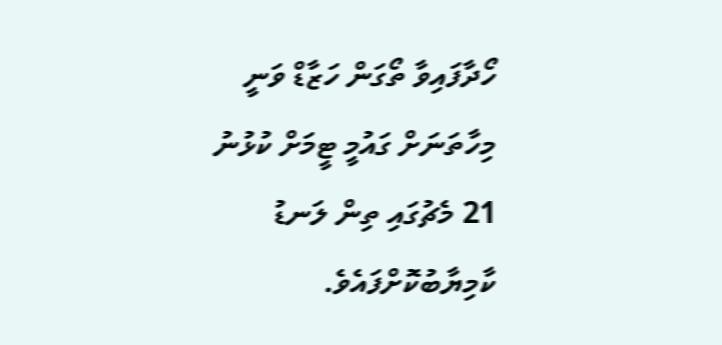ހޯދާފައިވާ ތޯގަން ހަޒާޑް ވަނީ މިހާތަނަށް ގައުމީ ޓީމަށް ކުޅުނު 21 މެޗުގައި ތިން ލަނޑު ކާމިޔާބުކޮށްފައެވެ.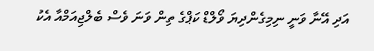އަދި އޭނާ ވަނީ ނިމިގެންދިޔަ ވޯލްޑް ކަޕްގެ ތިން ވަނަ ވެސް ބެލްޖިއަމްއާ އެކު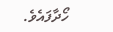ހޯދާފައެވެ.